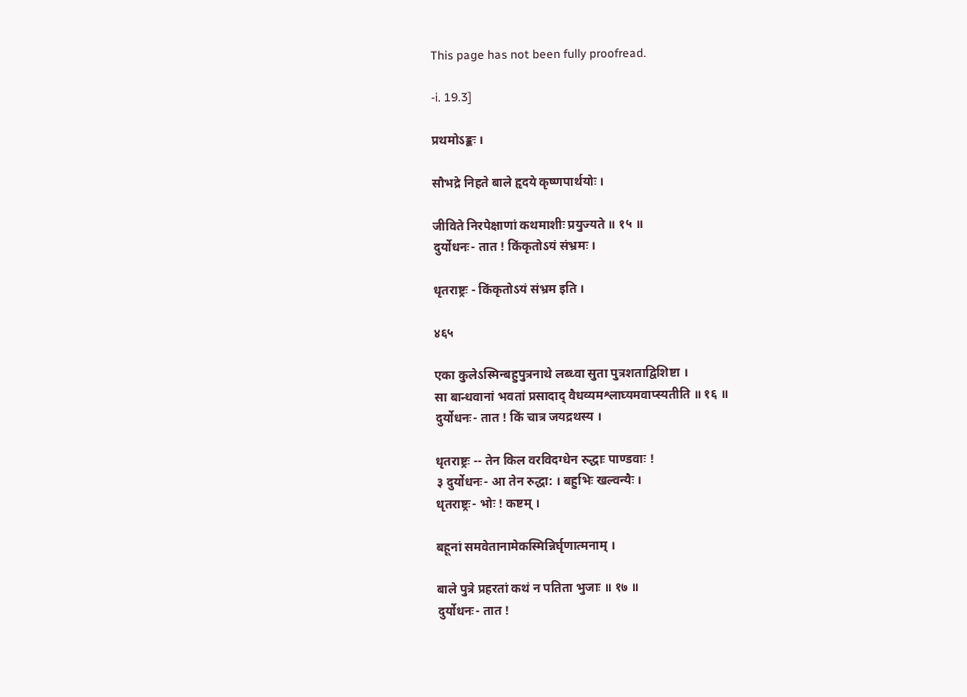This page has not been fully proofread.

-i. 19.3]

प्रथमोऽङ्कः ।

सौभद्रे निहते बाले हृदये कृष्णपार्थयोः ।

जीविते निरपेक्षाणां कथमाशीः प्रयुज्यते ॥ १५ ॥
दुर्योधनः- तात ! किंकृतोऽयं संभ्रमः ।

धृतराष्ट्रः - किंकृतोऽयं संभ्रम इति ।

४६५

एका कुलेऽस्मिन्बहुपुत्रनाथे लब्ध्वा सुता पुत्रशताद्विशिष्टा ।
सा बान्धवानां भवतां प्रसादाद् वैधव्यमश्लाघ्यमवाप्स्यतीति ॥ १६ ॥
दुर्योधनः- तात ! किं चात्र जयद्रथस्य ।

धृतराष्ट्रः -- तेन किल वरविदग्धेन रुद्धाः पाण्डवाः !
३ दुर्योधनः- आ तेन रुद्धा: । बहुभिः खल्वन्यैः ।
धृतराष्ट्रः- भोः ! कष्टम् ।

बहूनां समवेतानामेकस्मिन्निर्घृणात्मनाम् ।

बाले पुत्रे प्रहरतां कथं न पतिता भुजाः ॥ १७ ॥
दुर्योधनः- तात !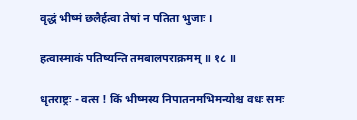वृद्धं भीष्मं छलैर्हत्वा तेषां न पतिता भुजाः ।

हत्वास्माकं पतिष्यन्ति तमबालपराक्रमम् ॥ १८ ॥

धृतराष्ट्रः - वत्स ! किं भीष्मस्य निपातनमभिमन्योश्च वधः समः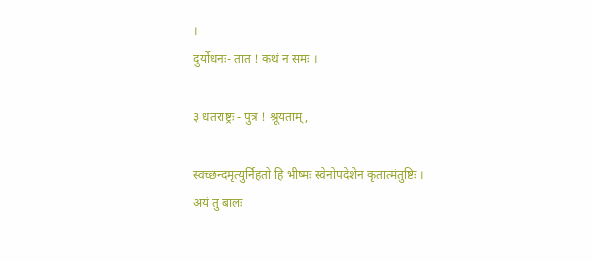।
दुर्योधनः- तात ! कथं न समः ।

३ धतराष्ट्रः - पुत्र ! श्रूयताम्,

स्वच्छन्दमृत्युर्निहतो हि भीष्मः स्वेनोपदेशेन कृतात्मंतुष्टिः ।
अयं तु बालः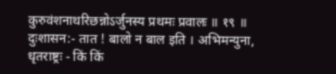कुरुवंशनाथरिछन्नोऽर्जुनस्य प्रथमः प्रवालः ॥ १९ ॥
दुःशासन:- तात ! बालो न बाल इति । अभिमन्युना,
धृतराष्ट्रः - किं किं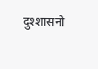दुश्शासनो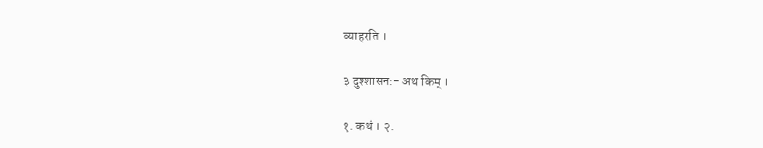व्याहरति ।

३ दुश्शासन:- अथ किम् ।

१. कथं । २.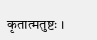कृतात्मतुष्टः ।